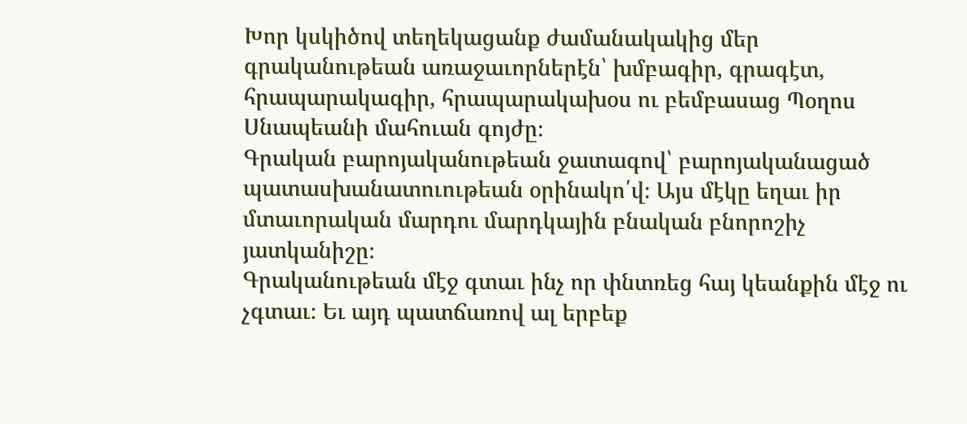Խոր կսկիծով տեղեկացանք ժամանակակից մեր գրականութեան առաջաւորներէն՝ խմբագիր, գրագէտ, հրապարակագիր, հրապարակախօս ու բեմբասաց Պօղոս Սնապեանի մահուան գոյժը։
Գրական բարոյականութեան ջատագով՝ բարոյականացած պատասխանատուութեան օրինակո՛վ։ Այս մէկը եղաւ իր մտաւորական մարդու մարդկային բնական բնորոշիչ յատկանիշը։
Գրականութեան մէջ գտաւ ինչ որ փնտռեց հայ կեանքին մէջ ու չգտաւ։ Եւ այդ պատճառով ալ երբեք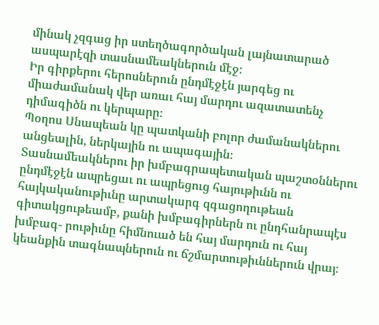մինակ չզգաց իր ստեղծագործական լայնատարած ասպարէզի տասնամեակներուն մէջ։
Իր գիրքերու հերոսներուն ընդմէջէն յարգեց ու միաժամանակ վեր առաւ հայ մարդու ազատատենչ դիմագիծն ու կերպարը։
Պօղոս Սնապեան կը պատկանի բոլոր ժամանակներու անցեալին, ներկային ու ապագային։
Տասնամեակներու իր խմբագրապետական պաշտօններու ընդմէջէն ապրեցաւ ու ապրեցուց հայութիւնն ու հայկականութիւնը արտակարգ զգացողութեան գիտակցութեամբ, քանի խմբագիրներն ու ընդհանրապէս խմբագ- րութիւնը հիմնուած են հայ մարդուն ու հայ կեանքին տագնապներուն ու ճշմարտութիւններուն վրայ։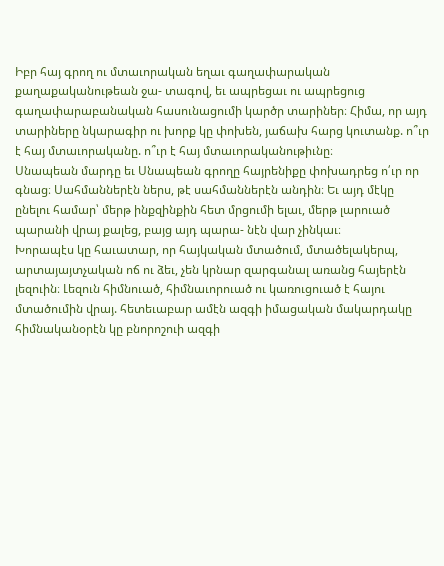Իբր հայ գրող ու մտաւորական եղաւ գաղափարական քաղաքականութեան ջա- տագով, եւ ապրեցաւ ու ապրեցուց գաղափարաբանական հասունացումի կարծր տարիներ։ Հիմա, որ այդ տարիները նկարագիր ու խորք կը փոխեն, յաճախ հարց կուտանք. ո՞ւր է հայ մտաւորականը. ո՞ւր է հայ մտաւորականութիւնը։
Սնապեան մարդը եւ Սնապեան գրողը հայրենիքը փոխադրեց ո՛ւր որ գնաց։ Սահմաններէն ներս, թէ սահմաններէն անդին։ Եւ այդ մէկը ընելու համար՝ մերթ ինքզինքին հետ մրցումի ելաւ, մերթ լարուած պարանի վրայ քալեց, բայց այդ պարա- նէն վար չինկաւ։
Խորապէս կը հաւատար, որ հայկական մտածում, մտածելակերպ, արտայայտչական ոճ ու ձեւ, չեն կրնար զարգանալ առանց հայերէն լեզուին։ Լեզուն հիմնուած, հիմնաւորուած ու կառուցուած է հայու մտածումին վրայ. հետեւաբար ամէն ազգի իմացական մակարդակը հիմնականօրէն կը բնորոշուի ազգի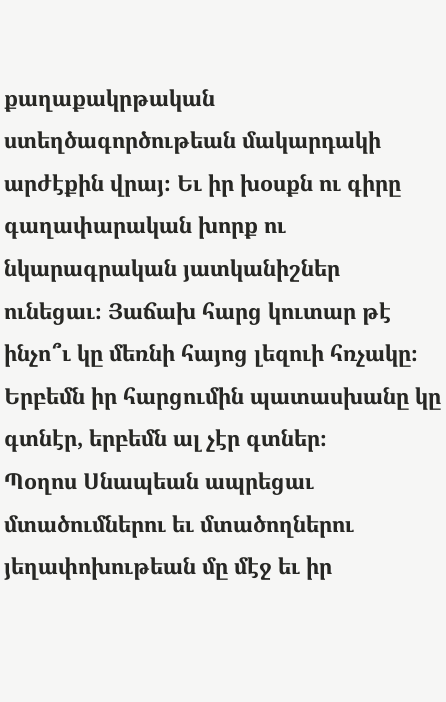քաղաքակրթական ստեղծագործութեան մակարդակի արժէքին վրայ։ Եւ իր խօսքն ու գիրը գաղափարական խորք ու նկարագրական յատկանիշներ ունեցաւ։ Յաճախ հարց կուտար թէ ինչո՞ւ կը մեռնի հայոց լեզուի հռչակը։ Երբեմն իր հարցումին պատասխանը կը գտնէր, երբեմն ալ չէր գտներ։
Պօղոս Սնապեան ապրեցաւ մտածումներու եւ մտածողներու յեղափոխութեան մը մէջ եւ իր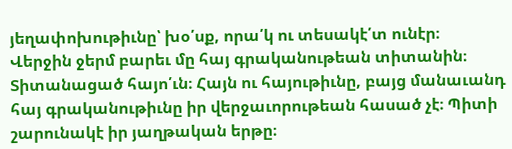յեղափոխութիւնը՝ խօ՛սք, որա՛կ ու տեսակէ՛տ ունէր։
Վերջին ջերմ բարեւ մը հայ գրականութեան տիտանին։ Տիտանացած հայո՛ւն։ Հայն ու հայութիւնը, բայց մանաւանդ հայ գրականութիւնը իր վերջաւորութեան հասած չէ։ Պիտի շարունակէ իր յաղթական երթը։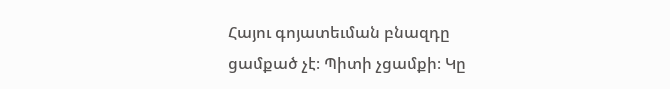Հայու գոյատեւման բնազդը ցամքած չէ։ Պիտի չցամքի։ Կը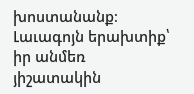խոստանանք։ Լաւագոյն երախտիք՝ իր անմեռ յիշատակին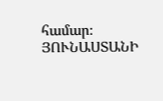համար։
ՅՈՒՆԱՍՏԱՆԻ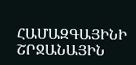ՀԱՄԱԶԳԱՅԻՆԻ ՇՐՋԱՆԱՅԻՆ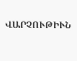ՎԱՐՉՈՒԹԻՒՆ